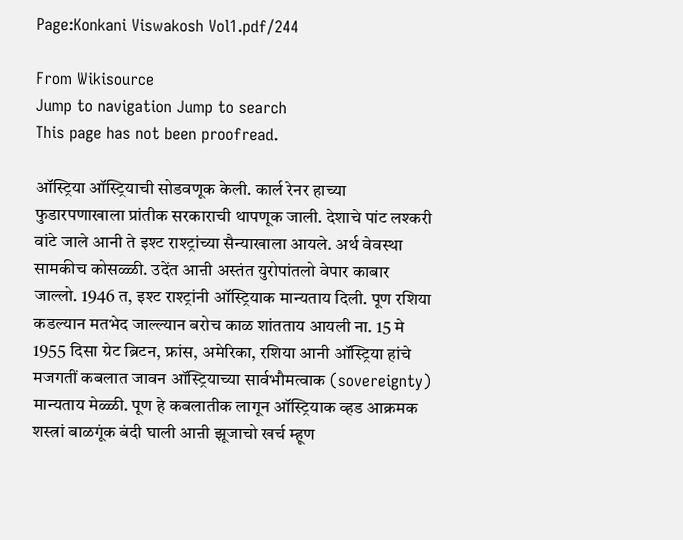Page:Konkani Viswakosh Vol1.pdf/244

From Wikisource
Jump to navigation Jump to search
This page has not been proofread.

ऑस्ट्रिया ऑस्ट्रियाची सोडवणूक केली. कार्ल रेनर हाच्या फुडारपणाखाला प्रांतीक सरकाराची थापणूक जाली. देशाचे पांट लश्करी वांटे जाले आनी ते इश्ट राश्ट्रांच्या सैन्याखाला आयले. अर्थ वेवस्था सामकीच कोसळ्ळी. उदेंत आऩी अस्तंत युरोपांतलो वेपार काबार जाल्लो. 1946 त, इश्ट राश्ट्रांनी ऑस्ट्रियाक मान्यताय दिली. पूण रशिया कडल्यान मतभेद जाल्ल्यान बरोच काळ शांतताय आयली ना. 15 मे 1955 दिसा ग्रेट ब्रिटन, फ्रांस, अमेरिका, रशिया आनी ऑस्ट्रिया हांचे मजगतीं कबलात जावन ऑस्ट्रियाच्या सार्वभौमत्वाक (sovereignty) मान्यताय मेळ्ळी. पूण हे कबलातीक लागून ऑस्ट्रियाक व्हड आक्रमक शस्त्रां बाळगूंक बंदी घाली आऩी झूजाचो खर्च म्हूण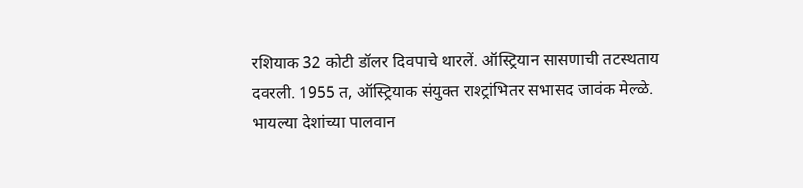रशियाक 32 कोटी डॉलर दिवपाचे थारलें. ऑस्ट्रियान सासणाची तटस्थताय दवरली. 1955 त, ऑस्ट्रियाक संयुक्त राश्ट्रांभितर सभासद जावंक मेल्ळे. भायल्या देशांच्या पालवान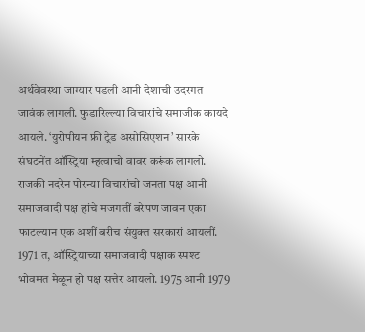अर्थवेवस्था जाग्यार पडली आनी देशाची उदरगत जावंक लागली. फुडारिल्ल्या विचारांचे समाजीक कायदे आयले. ‘युरोपीयन फ्री ट्रेड असोसिएशन’ सारके संघटनेंत ऑस्ट्रिया म्हत्वाचो वावर करूंक लागलो. राजकी नदरेन पोरन्या विचारांचो जनता पक्ष आनी समाजवादी पक्ष हांचे मजगतीं बरेपण जावन एका फाटल्यान एक अशीं बरीच संयुक्त सरकारां आयलीं. 1971 त, ऑस्ट्रियाच्या समाजवादी पक्षाक स्पश्ट भोवमत मेळून हो पक्ष सत्तेर आयलो. 1975 आनी 1979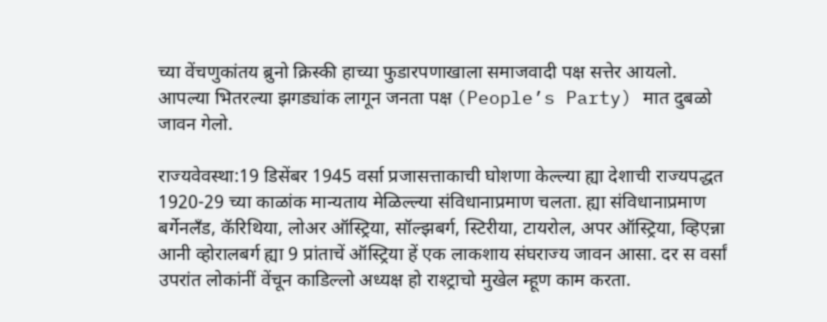च्या वेंचणुकांतय ब्रुनो क्रिस्की हाच्या फुडारपणाखाला समाजवादी पक्ष सत्तेर आयलो. आपल्या भितरल्या झगड्यांक लागून जनता पक्ष (People’s Party) मात दुबळो जावन गेलो.

राज्यवेवस्था:19 डिसेंबर 1945 वर्सा प्रजासत्ताकाची घोशणा केल्ल्या ह्या देशाची राज्यपद्धत 1920-29 च्या काळांक मान्यताय मेळिल्ल्या संविधानाप्रमाण चलता. ह्या संविधानाप्रमाण बर्गेनलँड, कॅरिथिया, लोअर ऑस्ट्रिया, सॉल्झबर्ग, स्टिरीया, टायरोल, अपर ऑस्ट्रिया, व्हिएन्ना आनी व्होरालबर्ग ह्या 9 प्रांताचें ऑस्ट्रिया हें एक लाकशाय संघराज्य जावन आसा. दर स वर्सां उपरांत लोकांनीं वेंचून काडिल्लो अध्यक्ष हो राश्ट्राचो मुखेल म्हूण काम करता.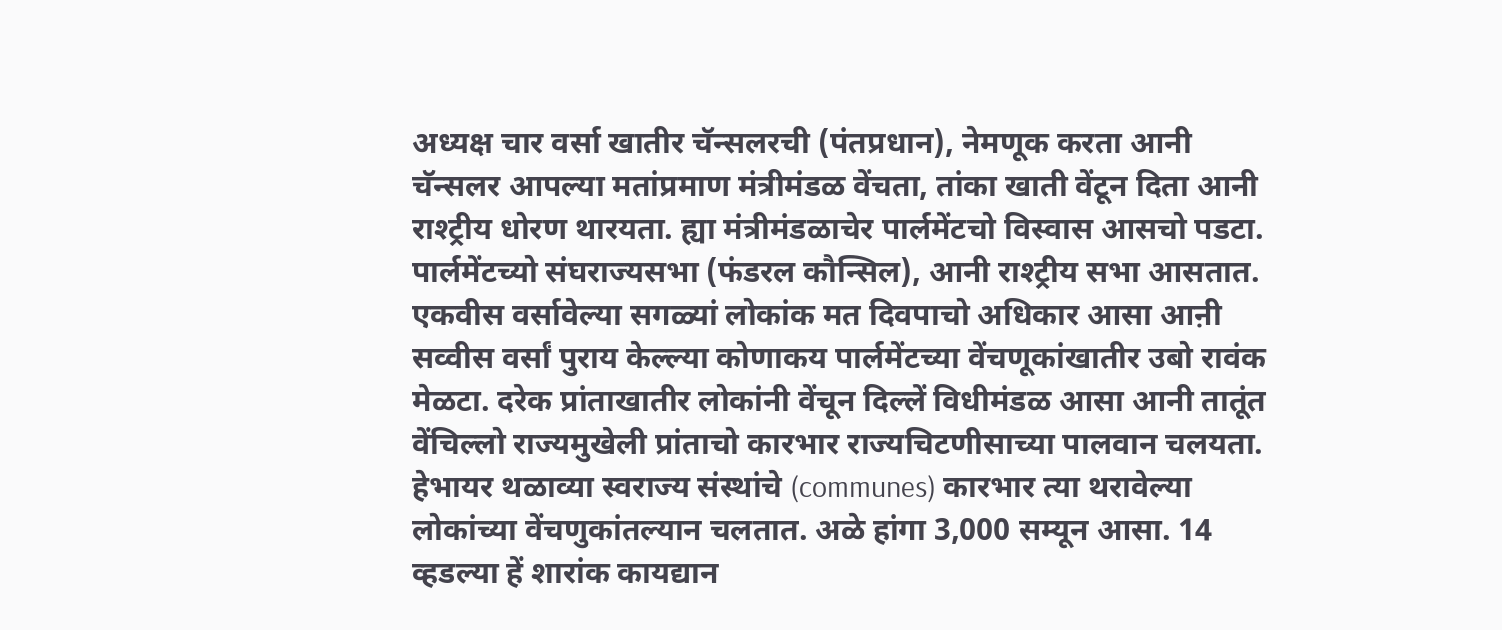अध्यक्ष चार वर्सा खातीर चॅन्सलरची (पंतप्रधान), नेमणूक करता आनी चॅन्सलर आपल्या मतांप्रमाण मंत्रीमंडळ वेंचता, तांका खाती वेंटून दिता आनी राश्ट्रीय धोरण थारयता. ह्या मंत्रीमंडळाचेर पार्लमेंटचो विस्वास आसचो पडटा. पार्लमेंटच्यो संघराज्यसभा (फंडरल कौन्सिल), आनी राश्ट्रीय सभा आसतात. एकवीस वर्सावेल्या सगळ्यां लोकांक मत दिवपाचो अधिकार आसा आऩी सव्वीस वर्सां पुराय केल्ल्या कोणाकय पार्लमेंटच्या वेंचणूकांखातीर उबो रावंक मेळटा. दरेक प्रांताखातीर लोकांनी वेंचून दिल्लें विधीमंडळ आसा आनी तातूंत वेंचिल्लो राज्यमुखेली प्रांताचो कारभार राज्यचिटणीसाच्या पालवान चलयता. हेभायर थळाव्या स्वराज्य संस्थांचे (communes) कारभार त्या थरावेल्या लोकांच्या वेंचणुकांतल्यान चलतात. अळे हांगा 3,000 सम्यून आसा. 14 व्हडल्या हें शारांक कायद्यान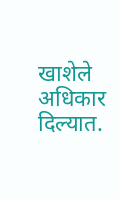खाशेले अधिकार दिल्यात.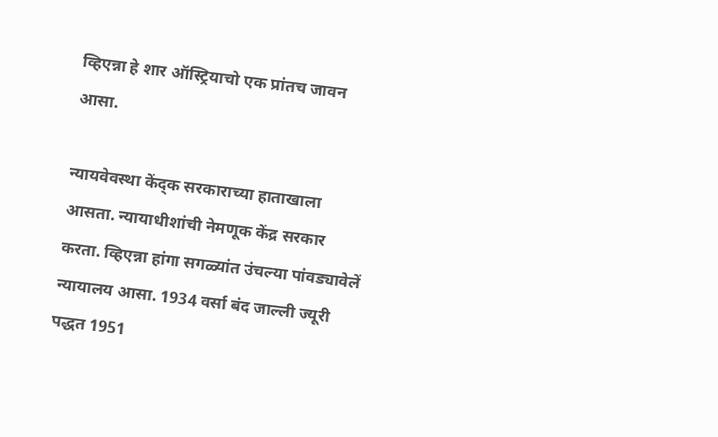व्हिएन्ना हे शार ऑस्ट्रियाचो एक प्रांतच जावन आसा.

न्यायवेवस्था केंद्क सरकाराच्या हाताखाला आसता. न्यायाधीशांची नेमणूक केंद्र सरकार करता. व्हिएन्ना हांगा सगळ्यांत उंचल्या पांवड्यावेलें न्यायालय आसा. 1934 वर्सा बंद जाल्ली ज्यूरी पद्धत 1951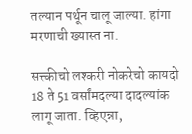तल्यान पर्थून चालू जाल्या. हांगा मरणाची ख्यास्त ना.

सत्त्कीचो लश्करी नोकरेचो कायदो 18 ते 51 वर्सांमदल्या दादल्यांक लागू जाता. व्हिएन्ना,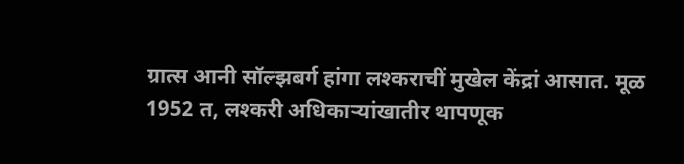ग्रात्स आनी सॉल्झबर्ग हांगा लश्कराचीं मुखेल केंद्रां आसात. मूळ 1952 त, लश्करी अधिकाऱ्यांखातीर थापणूक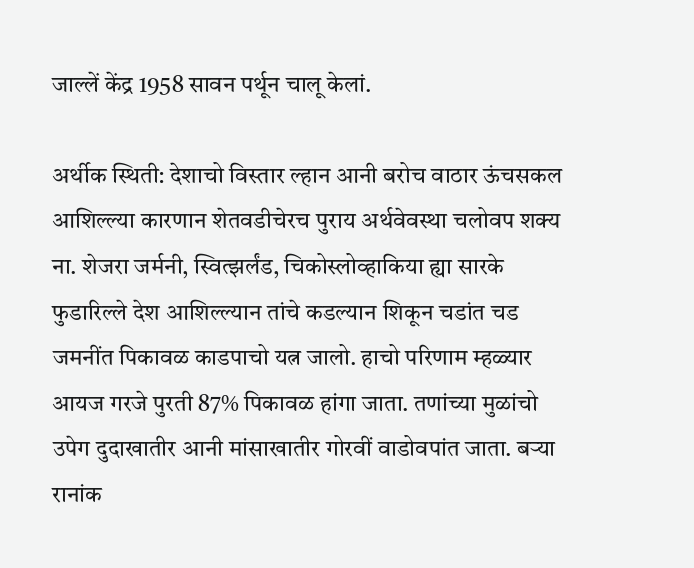जाल्लें केंद्र 1958 सावन पर्थून चालू केलां.

अर्थीक स्थिती: देशाचो विस्तार ल्हान आनी बरोच वाठार ऊंचसकल आशिल्ल्या कारणान शेतवडीचेरच पुराय अर्थवेवस्था चलोवप शक्य ना. शेजरा जर्मनी, स्वित्झर्लंड, चिकोस्लोव्हाकिया ह्या सारके फुडारिल्ले देश आशिल्ल्यान तांचे कडल्यान शिकून चडांत चड जमनींत पिकावळ काडपाचो यत्न जालो. हाचो परिणाम म्हळ्यार आयज गरजे पुरती 87% पिकावळ हांगा जाता. तणांच्या मुळांचो उपेग दुदाखातीर आनी मांसाखातीर गोरवीं वाडोवपांत जाता. बऱ्या रानांक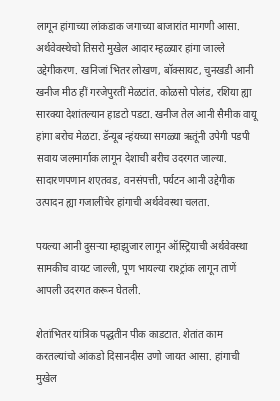लागून हांगाच्या लांकडाक जगाच्या बाजारांत मागणी आसा. अर्थवेवस्थेचो तिसरो मुखेल आदार म्हळ्यार हांगा जाल्ले उद्देगीकरण. खनिजां भितर लोखण, बॉक्सायट, चुनखडी आनी खनीज मीठ हीं गरजेपुरतीं मेळटांत. कोळसो पोलंड, रशिया ह्या सारक्या देशांतल्यान हाडटो पडटा. खनीज तेल आनी सैमीक वायू हांगा बरोच मेळटा. डॅन्यूब न्हंयच्या सगळ्या ऋतूंनी उपेगी पडपी सवाय जलमार्गाक लागून देशाची बरीच उदरगत जाल्या. सादारणपणान शएतवड, वनसंपत्ती, पर्यटन आनी उद्देगीक उत्पादन ह्या गजालींचेर हांगाची अर्थवेवस्था चलता.

पयल्या आनी दुसऱ्या म्हाझुजार लागून ऑस्ट्रियाची अर्थवेवस्था सामकीच वायट जाल्ली, पूण भायल्या राश्ट्रांक लागून ताणें आपली उदरगत करून घेतली.

शेतांभितर यांत्रिक पद्धतीन पीक काडटात. शेतांत काम करतल्यांचो आंकडो दिसानदीस उणो जायत आसा. हांगाची मुखेल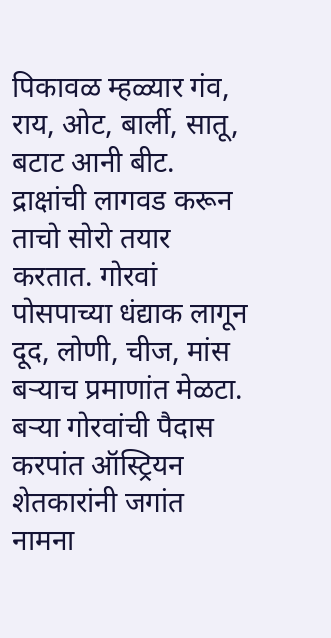पिकावळ म्हळ्यार गंव, राय, ओट, बार्ली, सातू, बटाट आनी बीट. द्राक्षांची लागवड करून ताचो सोरो तयार करतात. गोरवां पोसपाच्या धंद्याक लागून दूद, लोणी, चीज, मांस बऱ्याच प्रमाणांत मेळटा. बऱ्या गोरवांची पैदास करपांत ऑस्ट्रियन शेतकारांनी जगांत नामना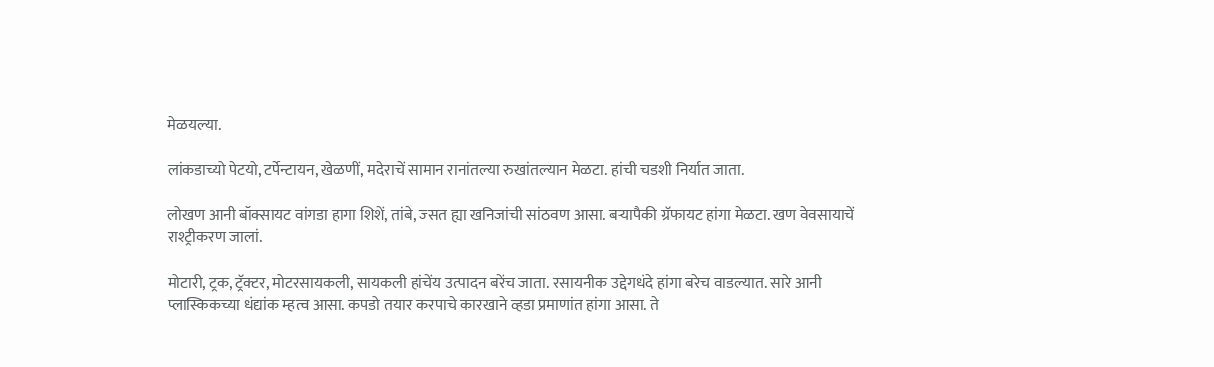मेळयल्या.

लांकडाच्यो पेटयो, टर्पेन्टायन, खेळणीं, मदेराचें सामान रानांतल्या रुखांतल्यान मेळटा. हांची चडशी निर्यात जाता.

लोखण आनी बॉक्सायट वांगडा हागा शिशें, तांबे, ज्सत ह्या खनिजांची सांठवण आसा. बऱ्यापैकी ग्रॅफायट हांगा मेळटा. खण वेवसायाचें राश्ट्रीकरण जालां.

मोटारी, ट्रक, ट्रॅक्टर, मोटरसायकली, सायकली हांचेंय उत्पादन बरेंच जाता. रसायनीक उद्देगधंदे हांगा बरेच वाडल्यात. सारे आनी प्लास्किकच्या धंद्यांक म्हत्व आसा. कपडो तयार करपाचे कारखाने व्हडा प्रमाणांत हांगा आसा. ते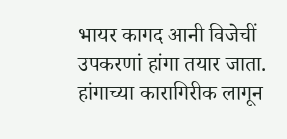भायर कागद आनी विजेचीं उपकरणां हांगा तयार जाता. हांगाच्या कारागिरीक लागून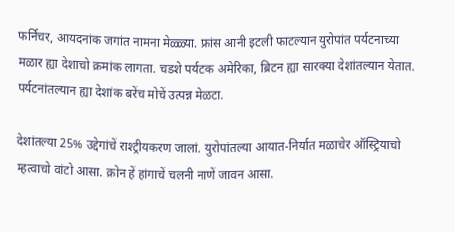फर्निचर, आयदनांक जगांत नामना मेळ्ळ्या. फ्रांस आनी इटली फाटल्यान युरोपांत पर्यटनाच्या मळार ह्या देशाचो क्रमांक लागता. चडशे पर्यटक अमेरिका, ब्रिटन ह्या सारक्या देशांतल्यान येतात. पर्यटनांतल्यान ह्या देशांक बरेंच मोचें उत्पन्न मेळटा.

देशांतल्या 25% उद्देगांचें राश्ट्रीयकरण जालां. युरोपांतल्या आयात-निर्यात मळाचेर ऑस्ट्रियाचो म्हत्वाचो वांटो आसा. क्रोन हें हांगाचें चलनी नाणें जावन आसा.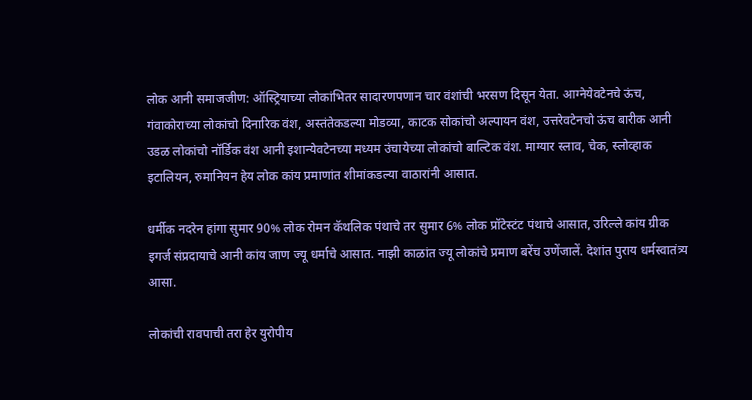लोक आनी समाजजीण: ऑस्ट्रियाच्या लोकांभितर सादारणपणान चार वंशांची भरसण दिसून येता. आग्नेयेवटेनचे ऊंच, गंवाकोराच्या लोकांचो दिनारिक वंश, अस्तंतेकडल्या मोडव्या, काटक सोकांचो अल्पायन वंश, उत्तरेवटेनचो ऊंच बारीक आनी उडळ लोकांचो नॉर्डिक वंश आनी इशान्येवटेनच्या मध्यम उंचायेच्या लोकांचो बाल्टिक वंश. माग्यार स्लाव, चेक, स्लोव्हाक इटालियन, रुमानियन हेय लोक कांय प्रमाणांत शीमांकडल्या वाठारांनी आसात.

धर्मीक नदरेन हांगा सुमार 90% लोक रोमन कॅथलिक पंथाचे तर सुमार 6% लोक प्रॉटेस्टंट पंथाचे आसात, उरिल्ले कांय ग्रीक इगर्ज संप्रदायाचे आनी कांय जाण ज्यू धर्माचे आसात. नाझी काळांत ज्यू लोकांचे प्रमाण बरेंच उणेंजालें. देशांत पुराय धर्मस्वातंत्र्य आसा.

लोकांची रावपाची तरा हेर युरोपीय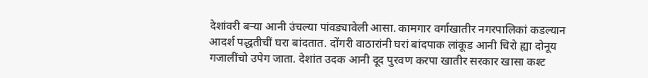देशांवरी बऱ्या आनी उंचल्या पांवड्यावेली आसा. कामगार वर्गाखातीर नगरपालिकां कडल्यान आदर्श पद्धतीचीं घरा बांदतात. दोंगरी वाठारांनी घरां बांदपाक लांकूड आनी चिरो ह्या दोनूय गजालींचो उपेग जाता. देशांत उदक आनी दूद पुरवण करपा खातीर सरकार खासा कश्ट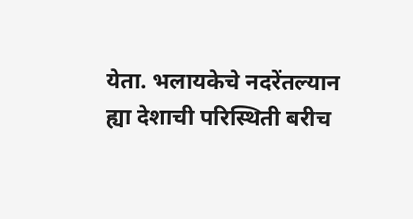येता. भलायकेचे नदरेंतल्यान ह्या देशाची परिस्थिती बरीच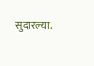सुदारल्या.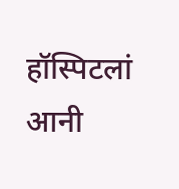हॉस्पिटलां आनी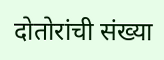दोतोरांची संख्या